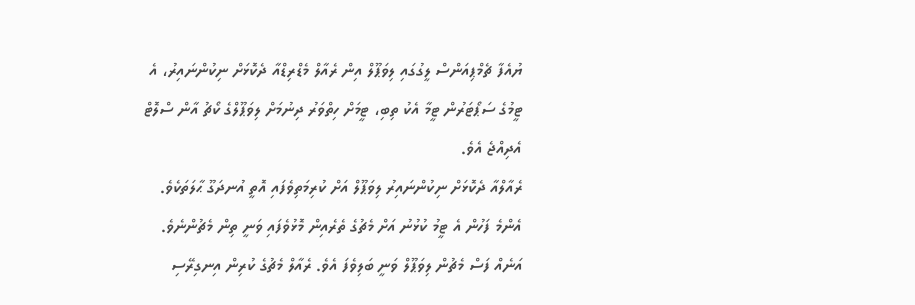ޔުއެފާ ޗެމްޕިއަންސް ލީގުގައި ލިވަޕޫލް އިން ރެއާލް މެޑްރިޑްއާ ދެކޮޅަށް ނިކުންނައިރު، އެ ޓީމުގެ ސަޕޯޓަރުން ޓީމާ އެކު ތިބި، ޓީމަށް ހިތްވަރު ދިނުމަށް ލިވަޕޫލްގެ ކޯޗު އާން ސްލޮޓް އެދިއްޖެ އެވެ.
ރެއާލްއާ ދެކޮޅަށް ނިކުންނައިރު ލިވަޕޫލް އަށް ކުރިމަތިވެފައި އޮތީ އުނދަގޫ ޙާލަތަކެވެ. އެންމެ ފަހުން އެ ޓީމު ކުޅުނު އަށް މެޗުގެ ތެރެއިން މޮޅުވެފައި ވަނީ ތިން މެޗުންނެވެ. އަނެއް ފަސް މެޗުން ލިވަޕޫލް ވަނީ ބަލިވެފަ އެވެ. ރެއާލް މެޗުގެ ކުރިން އިނގިރޭސި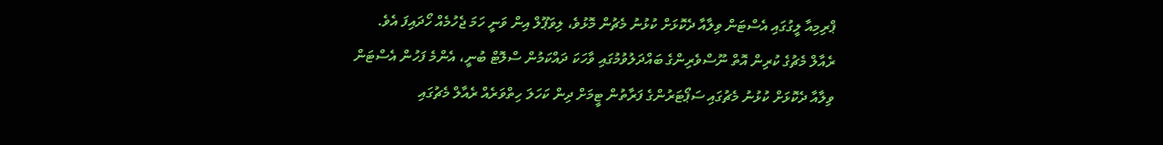ޕްރިމިއާ ލީގުގައި އެސްޓަން ވިލާއާ ދެކޮޅަށް ކުޅުނު މެޗުން މޮޅުވެ، ލިވަޕޫލް އިން ވަނީ ހަމަ ޖެހުމެއް ހޯދައިފަ އެވެ.
ރެއާލް މެޗުގެ ކުރިން އޮތް ނޫސްވެރިންގެ ބައްދަލުވުމުގައި ވާހަކަ ދައްކަމުން ސްލޮޓް ބުނީ، އެންމެ ފަހުން އެސްޓަން ވިލާއާ ދެކޮޅަށް ކުޅުނު މެޗުގައި ސަޕޯޓަރުންގެ ފަރާތުން ޓީމަށް ދިން ކަހަލަ ހިތްވަރެއް ރެއާލް މެޗުގައި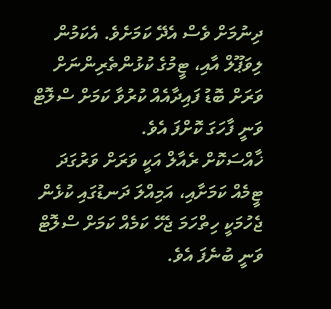ދިނުމަށް ވެސް އެދޭ ކަމަށެވެ. އެކަމުން ލިވަޕޫލް އާއި، ޓީމުގެ ކުޅުންތެރިންނަށް ވަރަށް ބޮޑު ފައިދާއެއް ކުރުވާ ކަމަށް ސްލޮޓް ވަނީ ފާހަގަ ކޮށްފަ އެވެ.
ޚާއްސަކޮށް ރެއާލް އަކީ ވަރަށް ވަރުގަދަ ޓީމެއް ކަމަށާއި، އަމިއްލަ ދަނޑުގައި ކުޅެން ޖެހުމަކީ ހިތްހަމަ ޖެހޭ ކަމެއް ކަމަށް ސްލޮޓް ވަނީ ބުނެފަ އެވެ.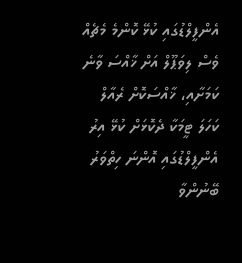އެންފީލްޑުގައި ކުޅޭ ކޮންމެ މެޗެއް ވެސް ލިވަޕޫލް އަށް ޚާއްސަ ވާނެ ކަމަށާއި، ޚާއްސަކޮށް ރެއާލް ކަހަލަ ޓީމަކާ ދެކޮޅަށް ކުޅޭ އިރު އެންފީލްޑުގައި އޮންނަ ހިތްވަރު ބޭނުންވާ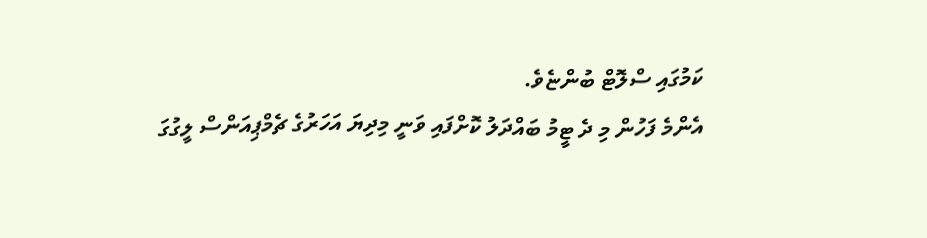ކަމުގައި ސްލޮޓް ބުންޏެވެ.
އެންމެ ފަހުން މި ދެ ޓީމު ބައްދަލު ކޮށްފައި ވަނީ މިދިޔަ އަހަރުގެ ޗެމްޕިއަންސް ލީގުގަ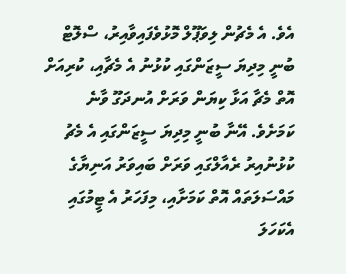އެވެ. އެ މެޗުން ލިވަޕޫލް މޮޅުވެފައިވާއިރު، ސްލޮޓް ބުނީ މިދިޔަ ސީޒަންގައި ކުޅުނު އެ މެޗާއި، ކުރިއަށް އޮތް މެޗާ އަޅާ ކިޔަން ވަރަށް އުނދަގޫ ވާނެ ކަމަށެވެ. އޭނާ ބުނީ މިދިޔަ ސީޒަންގައި އެ މެޗު ކުޅުނުއިރު ރެއާލްގައި ވަރަށް ބައިވަރު އަނިޔާގެ މައްސަލަތައް އޮތް ކަމަށާއި، މިފަހަރު އެ ޓީމުގައި އެކަހަލަ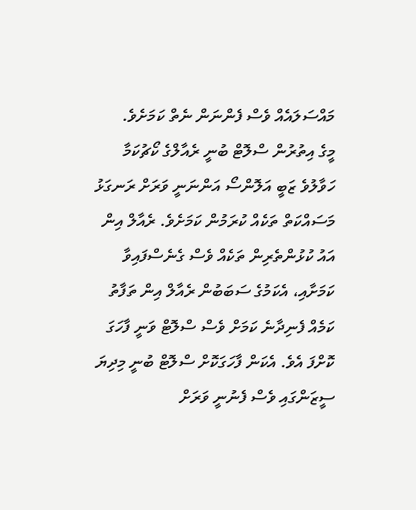މައްސަލައެއް ވެސް ފެންނަން ނެތް ކަމަށެވެ.
މީގެ އިތުރުން ސްލޮޓް ބުނީ ރެއާލްގެ ކޯޗުކަމާ ހަވާލުވެ ޒަބީ އަލޮންސޯ އަންނަނީ ވަރަށް ރަނގަޅު މަސައްކަތް ތަކެއް ކުރަމުން ކަމަށެވެ. ރެއާލް އިން އައު ކުޅުންތެރިން ތަކެއް ވެސް ގެނެސްފައިވާ ކަމަށާއި، އެކަމުގެ ސަބަބުން ރެއާލް އިން ތަފާތު ކަމެއް ފެނިދާނެ ކަމަށް ވެސް ސްލޮޓް ވަނީ ފާހަގަ ކޮށްފަ އެވެ. އެކަން ފާހަގަކޮށް ސްލޮޓް ބުނީ މިދިޔަ ސީޒަންގައި ވެސް ފެނުނީ ވަރަށް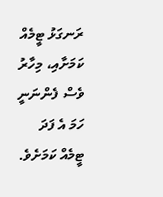ރަނގަޅު ޓީމެއް ކަމަށާއި، މިހާރު ވެސް ފެންނަނީ ހަމަ އެ ފަދަ ޓީމެއް ކަމަށެވެ.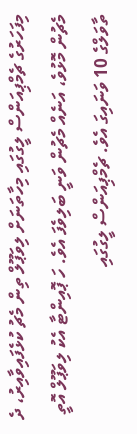މިފަހަރުގެ ޗެމްޕިއަންސް ލީގުގައި މިހާތަނަށް ލިވަޕޫލް ތިން މެޗު ކުޅެފައިވާއިރު، ދެ މެޗުން މޮޅުވެ، އަނެއް މެޗުން ވަނީ ބަލިވެފަ އެވެ. ހަ ޕޮއިންޓާ އެކު ލިވަޕޫލް އޮތީ ތާވަލްގެ 10 ވަނައިގަ އެވެ. ޗެމްޕިއަންސް ލީގުގައި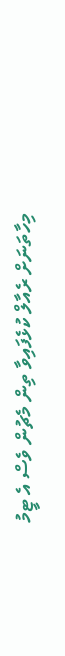މިހާތަނަށް ރެއާލް ކުޅެފައިވާ ތިން މެޗުން ވެސް އެ ޓީމު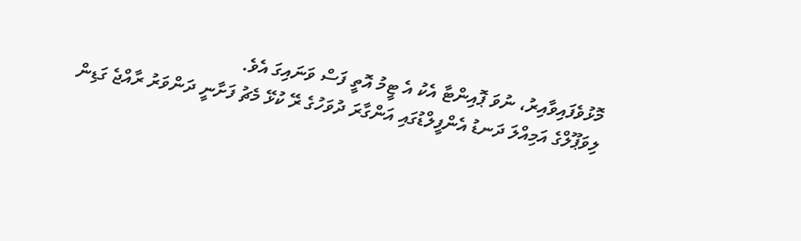މޮޅުވެފައިވާއިރު، ނުވަ ޕޮއިންޓާ އެކު އެ ޓީމު އޮތީ ފަސް ވަނައިގަ އެވެ.
ލިވަޕޫލްގެ އަމިއްލަ ދަނޑު އެންފީލްޑުގައި އަންގާރަ ދުވަހުގެ ރޭ ކުޅޭ މެޗު ފަށާނީ ދަންވަރު ރާއްޖެ ގަޑިން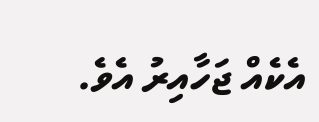އެކެއް ޖަހާއިރު އެވެ.